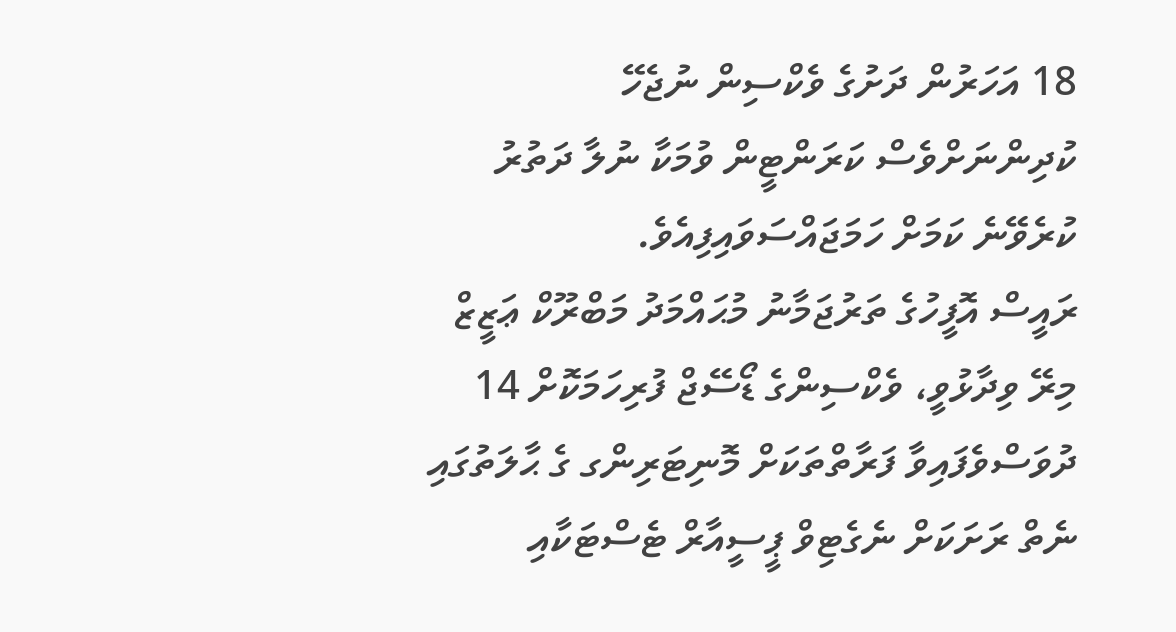18 އަހަރުން ދަށުގެ ވެކްސިން ނުޖެހޭ ކުދިންނަށްވެސް ކަރަންޓީން ވުމަކާ ނުލާ ދަތުރު ކުރެވޭނެ ކަމަށް ހަމަޖައްސަވައިފިއެވެ.
ރައީސް އޮފީހުގެ ތަރުޖަމާނު މުޙައްމަދު މަބްރޫކް ޢަޒީޒް މިރޭ ވިދާޅުވީ، ވެކްސިންގެ ޑޯސޭޖް ފުރިހަމަކޮށް 14 ދުވަސްވެފައިވާ ފަރާތްތަކަށް މޮނިޓަރިންގ ގެ ޙާލަތުގައި ނެތް ރަށަކަށް ނެގެޓިވް ޕީސީއާރް ޓެސްޓަކާއި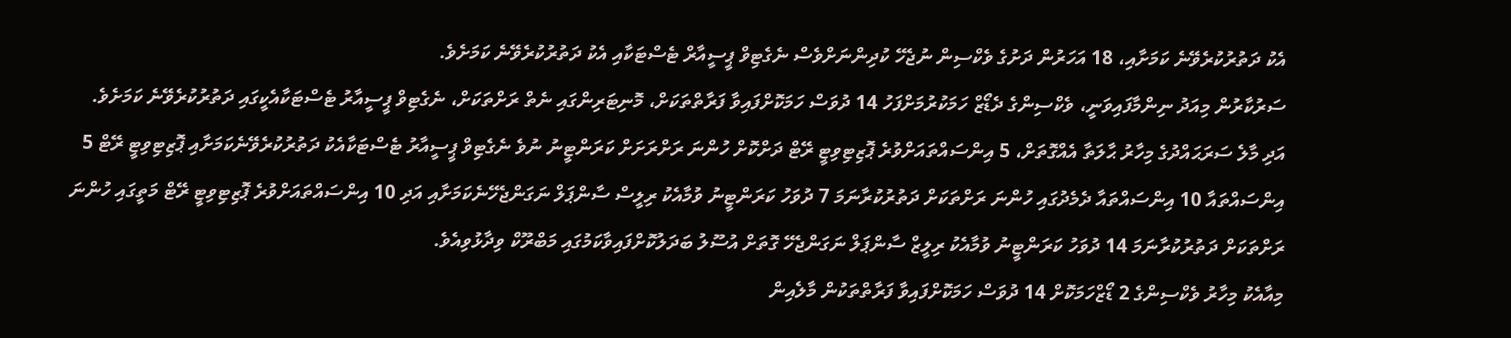އެކު ދަތުރުކުރެވޭނެ ކަމަށާއި، 18 އަހަރުން ދަށުގެ ވެކްސިން ނުޖެހޭ ކުދިންނަށްވެސް ނެގެޓިވް ޕީސީއާރް ޓެސްޓަކާއި އެކު ދަތުރުކުރެވޭނެ ކަމަށެވެ.
ސަރުކާރުން މިއަދު ނިންމާފައިވަނީ، ވެކްސިންގެ ދެޑޯޒް ހަމަކުރުމަށްފަހު 14 ދުވަސް ހަމަކޮށްފައިވާ ފަރާތްތަކަށް، މޮނިޓަރިންގައި ނެތް ރަށްތަކަށް، ނެގެޓިވް ޕީސީއާރު ޓެސްޓަކާއެކީގައި ދަތުރުކުރެވޭނެ ކަމަށެވެ. އަދި މާލެ ސަރަޙައްދުގެ މިހާރު ޙާލަތާ އެއްގޮތަށް، 5 އިންސައްތައަށްވުރެ ޕޮޒިޓިވިޓީ ރޭޓް ދަށްކޮށް ހުންނަ ރަށްރަށަށް ކަރަންޓީނު ނުވެ ނެގެޓިވް ޕީސީއާރު ޓެސްޓަކާއެކު ދަތުރުކުރެވޭނެކަމަށާއި ޕޮޒިޓިވިޓީ ރޭޓް 5 އިންސައްތައާ 10 އިންސައްތައާ ދެމެދުގައި ހުންނަ ރަށްތަކަށް ދަތުރުކުރާނަމަ 7 ދުވަހު ކަރަންޓީނު ވުމާއެކު ރިލީސް ސާންޕަލް ނަގަންޖެހޭނެކަމަށާއި އަދި 10 އިންސައްތައަށްވުރެ ޕޮޒިޓިވިޓީ ރޭޓް މަތީގައި ހުންނަ ރަށްތަކަށް ދަތުރުކުރާނަމަ 14 ދުވަހު ކަރަންޓީނު ވުމާއެކު ރިލީޒް ސާންޕަލް ނަގަންޖެހޭ ގޮތަށް އުސޫލު ބަދަލުކޮށްފައިވާކަމުގައި މަބްރޫކް ވިދާޅުވިއެވެ.
މިއާއެކު މިހާރު ވެކްސިންގެ 2 ޑޯޒްހަމަކޮށް 14 ދުވަސް ހަމަކޮށްފައިވާ ފަރާތްތަކުން މާލެއިން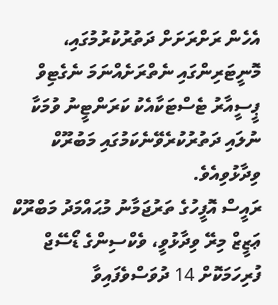އެހެން ރަށްރަށަށް ދަތުރުކުރުމުގައި، މޮނީޓަރިންގައި ނެތްރަށެއްނަމަ ނެގެޓިވް ޕީސީއާރު ޓެސްޓަކާއެކު ކަރަންޓީނު ވުމަކާ ނުލައި ދަތުރުކުރެވޭނެކަމުގައި މަބުރޫކް ވިދާޅުވިއެވެ.
ރައީސް އޮފީހުގެ ތަރުޖަމާނު މުޙައްމަދު މަބްރޫކް ޢަޒީޒް މިރޭ ވިދާޅުވީ، ވެކްސިންގެ ޑޯސޭޖް ފުރިހަމަކޮށް 14 ދުވަސްވެފައިވާ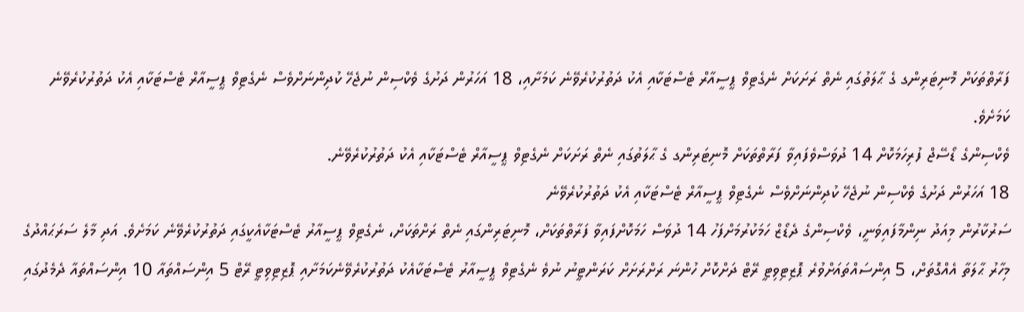ފަރާތްތަކަށް މޮނިޓަރިންގ ގެ ޙާލަތުގައި ނެތް ރަށަކަށް ނެގެޓިވް ޕީސީއާރް ޓެސްޓަކާއި އެކު ދަތުރުކުރެވޭނެ ކަމަށާއި، 18 އަހަރުން ދަށުގެ ވެކްސިން ނުޖެހޭ ކުދިންނަށްވެސް ނެގެޓިވް ޕީސީއާރް ޓެސްޓަކާއި އެކު ދަތުރުކުރެވޭނެ ކަމަށެވެ.
ވެކްސިންގެ ޑޯސޭޖް ފުރިހަމަކޮށް 14 ދުވަސްވެފައިވާ ފަރާތްތަކަށް މޮނިޓަރިންގ ގެ ޙާލަތުގައި ނެތް ރަށަކަށް ނެގެޓިވް ޕީސީއާރް ޓެސްޓަކާއި އެކު ދަތުރުކުރެވޭނެ.
18 އަހަރުން ދަށުގެ ވެކްސިން ނުޖެހޭ ކުދިންނަށްވެސް ނެގެޓިވް ޕީސީއާރް ޓެސްޓަކާއި އެކު ދަތުރުކުރެވޭނެ
ސަރުކާރުން މިއަދު ނިންމާފައިވަނީ، ވެކްސިންގެ ދެޑޯޒް ހަމަކުރުމަށްފަހު 14 ދުވަސް ހަމަކޮށްފައިވާ ފަރާތްތަކަށް، މޮނިޓަރިންގައި ނެތް ރަށްތަކަށް، ނެގެޓިވް ޕީސީއާރު ޓެސްޓަކާއެކީގައި ދަތުރުކުރެވޭނެ ކަމަށެވެ. އަދި މާލެ ސަރަޙައްދުގެ މިހާރު ޙާލަތާ އެއްގޮތަށް، 5 އިންސައްތައަށްވުރެ ޕޮޒިޓިވިޓީ ރޭޓް ދަށްކޮށް ހުންނަ ރަށްރަށަށް ކަރަންޓީނު ނުވެ ނެގެޓިވް ޕީސީއާރު ޓެސްޓަކާއެކު ދަތުރުކުރެވޭނެކަމަށާއި ޕޮޒިޓިވިޓީ ރޭޓް 5 އިންސައްތައާ 10 އިންސައްތައާ ދެމެދުގައި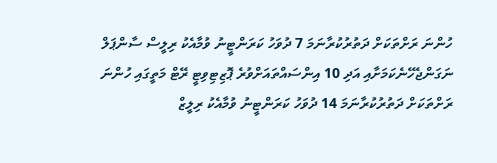ހުންނަ ރަށްތަކަށް ދަތުރުކުރާނަމަ 7 ދުވަހު ކަރަންޓީނު ވުމާއެކު ރިލީސް ސާންޕަލް ނަގަންޖެހޭނެކަމަށާއި އަދި 10 އިންސައްތައަށްވުރެ ޕޮޒިޓިވިޓީ ރޭޓް މަތީގައި ހުންނަ ރަށްތަކަށް ދަތުރުކުރާނަމަ 14 ދުވަހު ކަރަންޓީނު ވުމާއެކު ރިލީޒް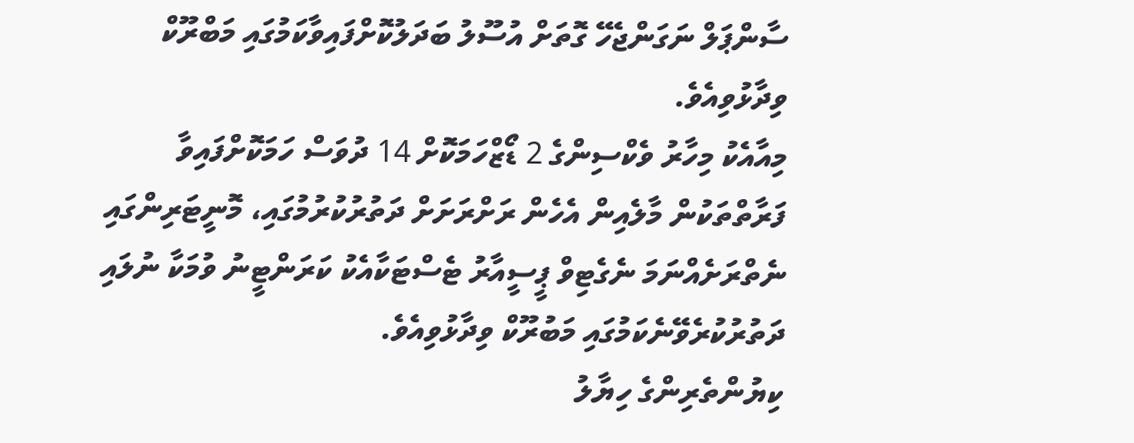ސާންޕަލް ނަގަންޖެހޭ ގޮތަށް އުސޫލު ބަދަލުކޮށްފައިވާކަމުގައި މަބްރޫކް ވިދާޅުވިއެވެ.
މިއާއެކު މިހާރު ވެކްސިންގެ 2 ޑޯޒްހަމަކޮށް 14 ދުވަސް ހަމަކޮށްފައިވާ ފަރާތްތަކުން މާލެއިން އެހެން ރަށްރަށަށް ދަތުރުކުރުމުގައި، މޮނީޓަރިންގައި ނެތްރަށެއްނަމަ ނެގެޓިވް ޕީސީއާރު ޓެސްޓަކާއެކު ކަރަންޓީނު ވުމަކާ ނުލައި ދަތުރުކުރެވޭނެކަމުގައި މަބުރޫކް ވިދާޅުވިއެވެ.
ކިޔުންތެރިންގެ ހިޔާލު